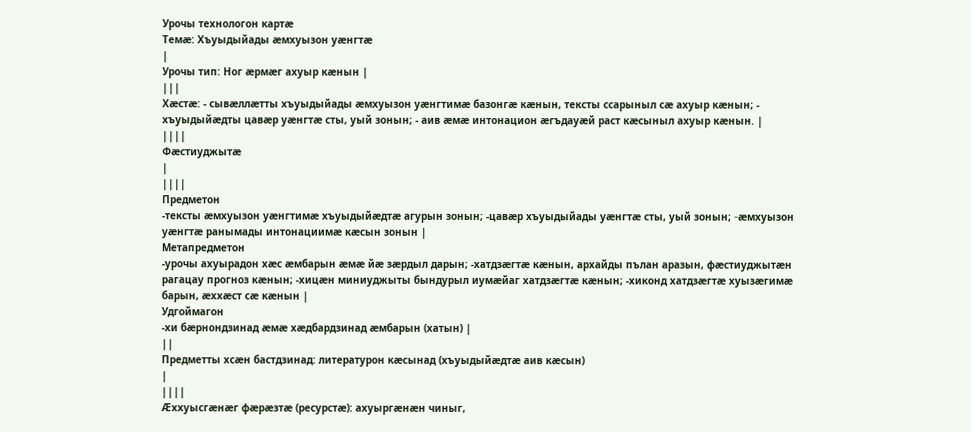Урочы технологон картæ
Темæ: Хъуыдыйады æмхуызон уæнгтæ
|
Урочы тип: Ног æрмæг ахуыр кæнын |
|||
Хæстæ: - сывæллæтты хъуыдыйады æмхуызон уæнгтимæ базонгæ кæнын, тексты ссарыныл сæ ахуыр кæнын; - хъуыдыйæдты цавæр уæнгтæ сты, уый зонын; - аив ӕмӕ интонацион æгъдауæй раст кæсыныл ахуыр кæнын. |
||||
Фæстиуджытæ
|
||||
Предметон
-тексты æмхуызон уæнгтимæ хъуыдыйæдтæ агурын зонын; -цавæр хъуыдыйады уæнгтæ сты, уый зонын; -æмхуызон уæнгтӕ ранымады интонациимæ кæсын зонын |
Метапредметон
-урочы ахуырадон хæс æмбарын æмæ йæ зæрдыл дарын; -хатдзæгтæ кæнын, архайды пълан аразын, фæстиуджытæн рагацау прогноз кæнын; -хицæн миниуджыты бындурыл иумæйаг хатдзæгтæ кæнын; -хиконд хатдзæгтæ хуызæгимæ барын, æххæст сӕ кæнын |
Удгоймагон
-хи бæрнондзинад æмæ хæдбардзинад æмбарын (хатын) |
||
Предметты хсæн бастдзинад: литературон кæсынад (хъуыдыйæдтæ аив кæсын)
|
||||
Æххуысгæнæг фæрæзтæ (ресурстæ): ахуыргæнæн чиныг,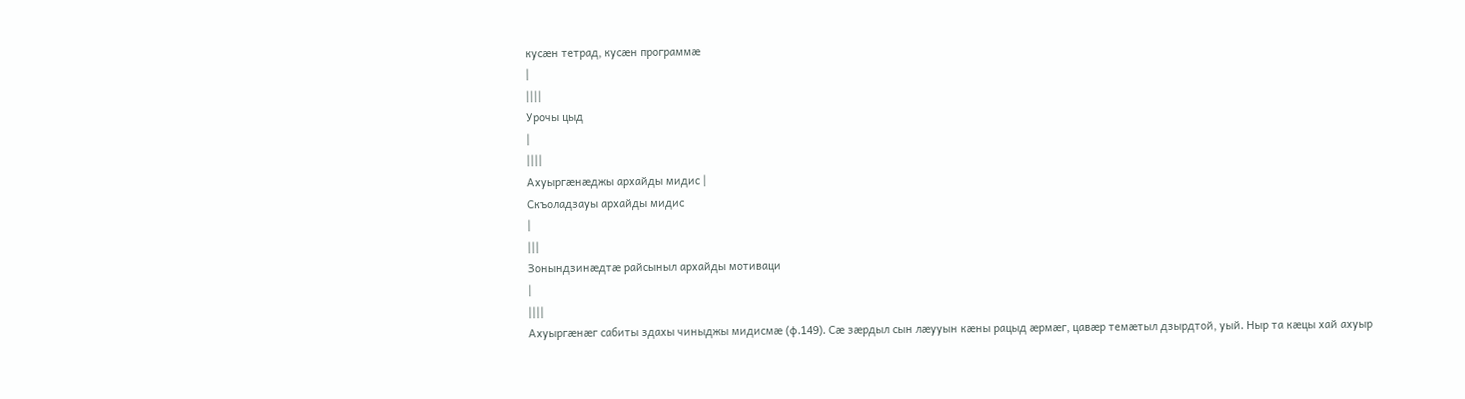кусæн тетрад, кусæн программæ
|
||||
Урочы цыд
|
||||
Ахуыргæнæджы архайды мидис |
Скъоладзауы архайды мидис
|
|||
Зонындзинæдтæ райсыныл архайды мотиваци
|
||||
Ахуыргæнæг сабиты здахы чиныджы мидисмæ (ф.149). Сæ зæрдыл сын лæууын кæны рацыд æрмæг, цавæр темæтыл дзырдтой, уый. Ныр та кæцы хай ахуыр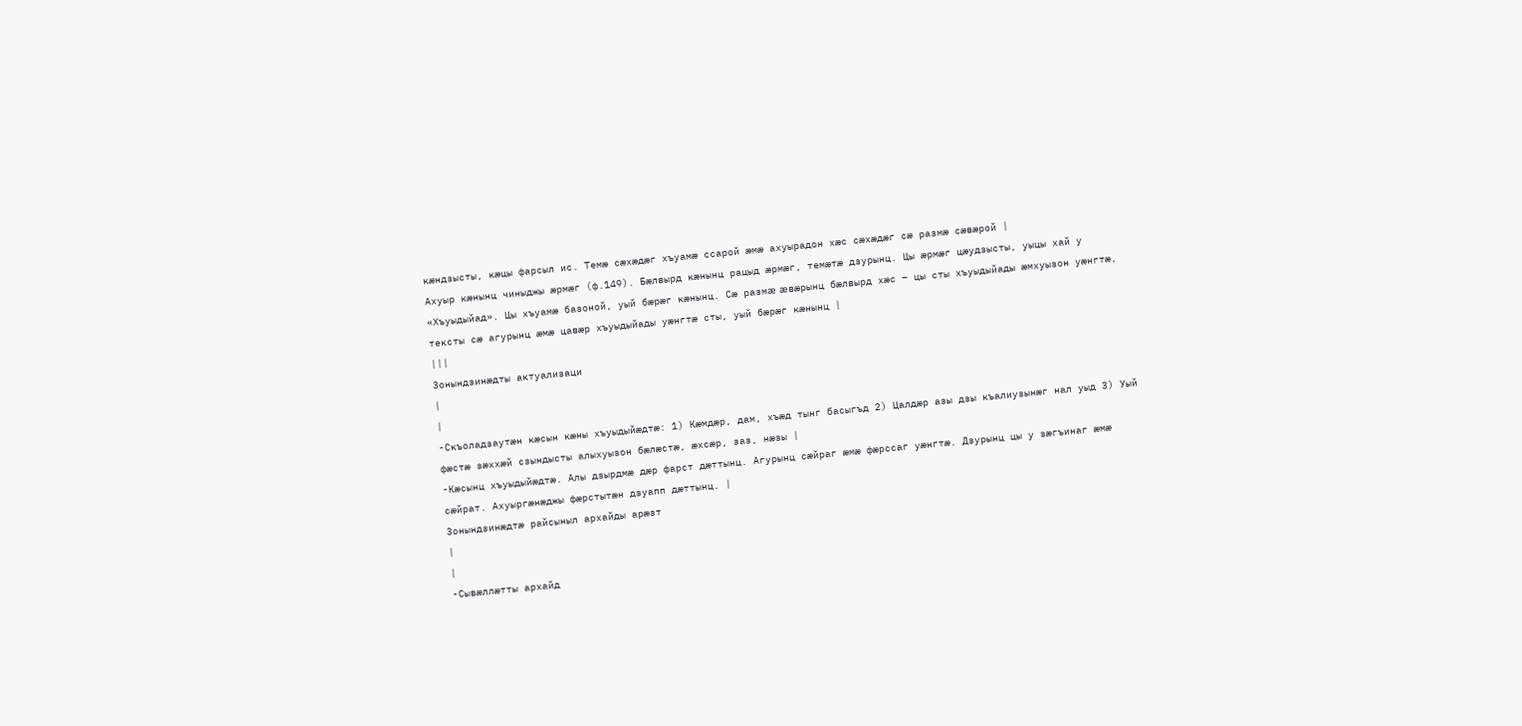кæндзысты, кæцы фарсыл ис. Темæ сæхæдæг хъуамæ ссарой æмæ ахуырадон хæс сæхæдæг сæ размæ сæвæрой |
Ахуыр кæнынц чиныджы æрмæг (ф.149). Бæлвырд кæнынц рацыд æрмæг, темæтæ дзурынц. Цы æрмæг цæудзысты, уыцы хай у «Хъуыдыйад». Цы хъуамæ базоной, уый бæрæг кæнынц. Сæ размæ æвæрынц бæлвырд хæс – цы сты хъуыдыйады æмхуызон уæнгтæ, тексты сæ агурынц æмæ цавæр хъуыдыйады уæнгтæ сты, уый бæрæг кæнынц |
|||
Зонындзинæдты актуализаци
|
|
-Скъоладзаутæн кæсын кæны хъуыдыйæдтæ: 1) Кæмдæр, дам, хъæд тынг басыгъд 2) Цалдæр азы дзы къалиузынæг нал уыд 3) Уый фæстæ зæххæй сзындысты алыхуызон бæлæстæ, æхсæр, заз, нæзы |
-Кæсынц хъуыдыйæдтæ. Алы дзырдмæ дæр фарст дæттынц. Агурынц сæйраг æмæ фæрссаг уæнгтæ. Дзурынц цы у зæгъинаг æмæ сæйрат. Ахуыргæнæджы фæрстытæн дзуапп дæттынц. |
Зонындзинæдтæ райсыныл архайды арæзт
|
|
-Сывæллæтты архайд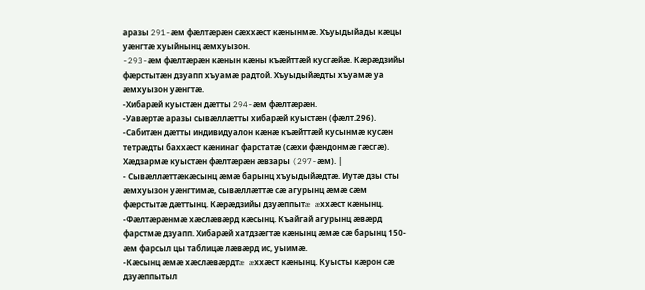аразы 291-æм фæлтæрæн сæххæст кæнынмæ. Хъуыдыйады кæцы уæнгтæ хуыйнынц æмхуызон.
-293-æм фæлтæрæн кæнын кæны къæйттæй кусгæйæ. Кæрæдзийы фæрстытæн дзуапп хъуамæ радтой. Хъуыдыйæдты хъуамæ уа æмхуызон уæнгтæ.
-Хибарæй куыстæн дæтты 294-æм фæлтæрæн.
-Уавæртæ аразы сывæллæтты хибарæй куыстæн (фæлт.296).
-Сабитæн дæтты индивидуалон кæнæ къæйттæй кусынмæ кусӕн тетрӕдты баххӕст кӕнинаг фарстатӕ (сæхи фæндонмæ гæсгæ).
Хæдзармæ куыстæн фæлтæрæн æвзары (297-æм). |
- Сывæллæттæкæсынц æмæ барынц хъуыдыйæдтæ. Иутæ дзы сты æмхуызон уæнгтимæ, сывæллæттæ сæ агурынц æмæ сæм фæрстытæ дæттынц. Кæрæдзийы дзуæппытæ æххæст кæнынц.
-Фæлтæрæнмæ хæслæвæрд кæсынц. Къайгай агурынц æвæрд фарстмæ дзуапп. Хибарæй хатдзæгтæ кæнынц æмæ сæ барынц 150-æм фарсыл цы таблицæ лæвæрд ис, уыимæ.
-Кæсынц æмæ хæслæвæрдтæ æххæст кæнынц. Куысты кæрон сæ дзуæппытыл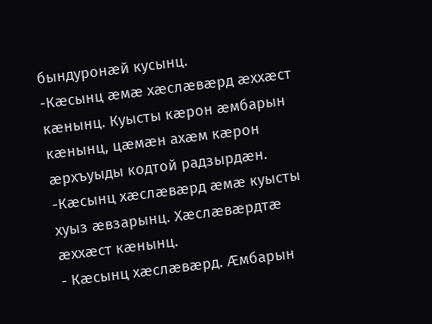бындуронæй кусынц.
-Кæсынц æмæ хæслæвæрд æххæст кæнынц. Куысты кæрон æмбарын кæнынц, цæмæн ахæм кæрон æрхъуыды кодтой радзырдæн.
-Кæсынц хæслæвæрд æмæ куысты хуыз æвзарынц. Хӕслӕвӕрдтӕ æххæст кæнынц.
- Кæсынц хæслæвæрд. Æмбарын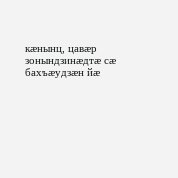кæнынц, цавæр зонындзинæдтæ сæ бахъæудзæн йæ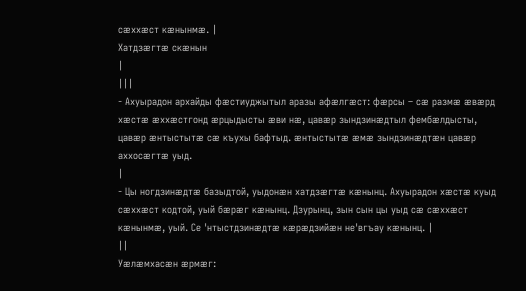сæххæст кæнынмæ. |
Хатдзӕгтӕ скӕнын
|
|||
- Ахуырадон архайды фӕстиуджытыл аразы афӕлгӕст: фӕрсы – сӕ размӕ ӕвӕрд хӕстӕ ӕххӕстгонд ӕрцыдысты ӕви нӕ, цавӕр зындзинӕдтыл фембӕлдысты, цавӕр ӕнтыстытӕ сӕ къухы бафтыд. ӕнтыстытӕ ӕмӕ зындзинӕдтӕн цавӕр аххосӕгтӕ уыд.
|
- Цы ногдзинӕдтӕ базыдтой, уыдонӕн хатдзӕгтӕ кӕнынц. Ахуырадон хӕстӕ куыд сӕххӕст кодтой, уый бӕрӕг кӕнынц. Дзурынц, зын сын цы уыд сӕ сӕххӕст кӕнынмӕ, уый. Се 'нтыстдзинӕдтӕ кӕрӕдзийӕн не'вгъау кӕнынц. |
||
Уӕлӕмхасӕн ӕрмӕг: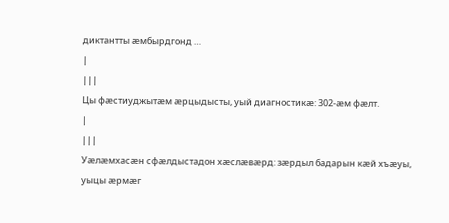диктантты ӕмбырдгонд …
|
|||
Цы фӕстиуджытӕм ӕрцыдысты, уый диагностикӕ: 302-ӕм фӕлт.
|
|||
Уӕлӕмхасӕн сфӕлдыстадон хӕслӕвӕрд: зӕрдыл бадарын кӕй хъӕуы, уыцы ӕрмӕг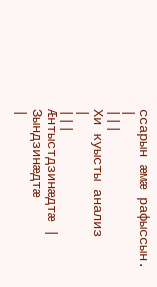ссарын ӕмӕ рафыссын.
|
|||
Хи куысты анализ
|
|||
Ӕнтыстдзинӕдтӕ |
Зындзинӕдтӕ
|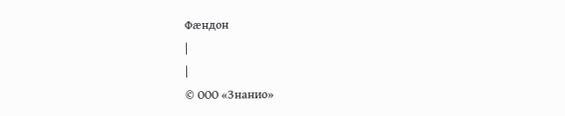Фӕндон
|
|
© ООО «Знанио»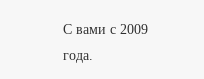С вами с 2009 года.